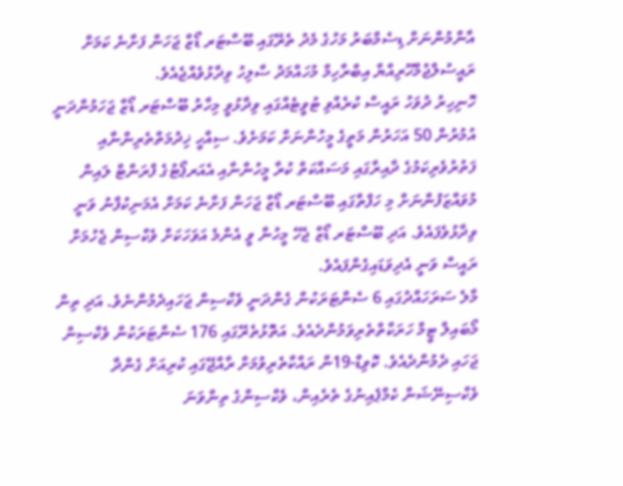އާންމުންނަށް ޑިސެމްބަރު މަހުގެ މެދު ތެރޭގައި ބޫސްޓަރ ޑޯޒް ޖަހަން ފަށާނެ ކަމަށް ރައީސުލްޖުމްހޫރިއްޔާ އިބްރާހިމް މުހައްމަދު ސާލިހު ވިދާޅުވެއްޖެއެވެ.
ހޮނިހިރު ދުވަހު ރައީސް ކުރެއްވި ޓުވީޓެއްގައި ވިދާޅުވީ މިހާރު ބޫސްޓަރ ޑޯޒް ޖަހަމުންދަނީ އުމުރުން 50 އަހަރުން މަތީގެ މީހުންނަށް ކަމަށެވެ. ސިއްހީ ޚިދުމަތްތެރިންނާއި ފަތުރުވެރިކަމުގެ ދާއިރާގައި މަސައްކަތް ކުރާ މީހުންނާއި އެއަރޕޯޓުގެ ފްރަންޓް ލައިން މުވައްޒަފުންނަށް މި ހަފްތާގައި ބޫސްޓަރ ޑޯޒް ޖަހަން ފަށާނެ ކަމަށް އެމަނިކުފާނު ވަނީ ވިދާޅުވެފައެވެ. އަދި ބޫސްޓަރ ޑޯޒް ޖެހޭ މީހުން ވީ އެންމެ އަވަހަކަށް ވެކްސިން ޖެހުމަށް ރައީސް ވަނީ އެދިވަޑައިގެންފައެވެ.
މާލެ ސަރަހައްދުގައި 6 ސެންޓަރަކުން ގެންދަނީ ވެކްސިން ޖަހައިދެމުންނެވެ. އަދި ތިން މޯބައިލް ޓީމް ހަރަކާތްތެރިވަމުންދެއެވެ. އަތޮޅުތެރޭގައި 176 ސެންޓަރަކުން ވެކްސިން ޖަހައި ދެމުންދެއެވެ. ކޮވިޑް-19ން ރައްކާތެރިވުމަށް ރާއްޖޭގައި ކުރިއަށް ގެންދާ ވެކްސިނޭޝަން ކެމްޕެއިނުގެ ތެރެއިން، ވެކްސިންގެ ތިންވަނަ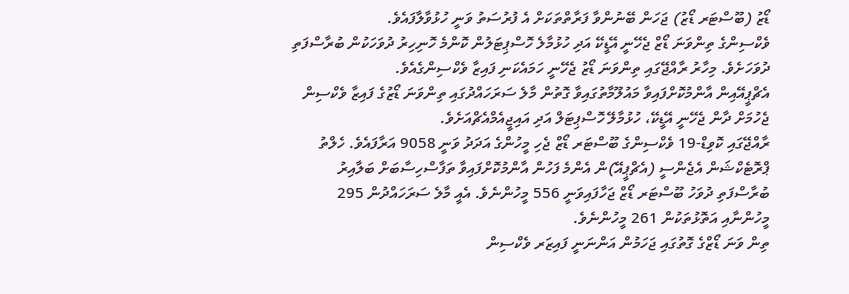ޑޯޒު (ބޫސްޓަރ ޑޯޒު) ޖަހަން ބޭނުންވާ ފަރާތްތަކަށް އެ ފުރުސަތު ވަނީ ހުޅުވާލާފައެވެ.
ވެކްސިންގެ ތިންވަނަ ޑޯޒް ޖެހޭނީ އޭޑީކޭ އަދި ހުޅުމާލެ ހޮސްޕިޓަލުން ކޮންމެ ހޮނިހިރު ދުވަހަކުން ބުރާސްފަތި ދުވަހަށެވެ. މިހާރު ރާއްޖޭގައި ތިންވަނަ ޑޯޒު ޖެހޭނީ ހަމައެކަނި ފައިޒާ ވެކްސިންގެއެވެ.
އެޗްޕީއޭއިން އާންމުކޮށްފައިވާ މައުލޫމާތުގައިވާ ގޮތުން މާލެ ސަރަހައްދުގައި ތިންވަނަ ޑޯޒުގެ ފައިޒާ ވެކްސިން ޖެހުމަށް ދާން ޖެހޭނީ އޭޑީކޭ، ހުޅުމާލޭ ހޮސްޕިޓަލް އަދި އައިޖީއެމްއެޗްއަށެވެ.
ރާއްޖޭގައި ކޮވިޑް-19 ވެކްސިންގެ ބޫސްޓަރ ޑޯޒް ޖެހި މީހުންގެ އަދަދު ވަނީ 9058 އަރާފައެވެ. ހެލްތު ޕްރޮޓެކްޝަން އެޖެންސީ (އެޗްޕީއޭ)ން އެންމެ ފަހުން އާންމުކޮށްފައިވާ ތަފާސްހިސާބަށް ބަލާއިރު ބުރާސްފަތި ދުވަހު ބޫސްޓަރ ޑޯޒް ޖަހާފައިވަނީ 556 މީހުންނެވެ. އެއީ މާލެ ސަރަހައްދުން 295 މީހުންނާއި އަތޮޅުތަކުން 261 މީހުންނެވެ.
ތިން ވަނަ ޑޯޒްގެ ގޮތުގައި ޖަހަމުން އަންނަނީ ފައިޒަރ ވެކްސިން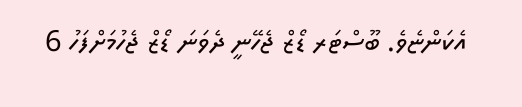އެކަންޏެވެ. ބޫސްޓަރ ޑޯޒް ޖެހޭނީ ދެވަނަ ޑޯޒް ޖެހުމަށްފަހު 6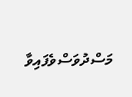މަސްދުވަސްވެފައިވާ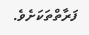ފަރާތްތަކަށެވެ.